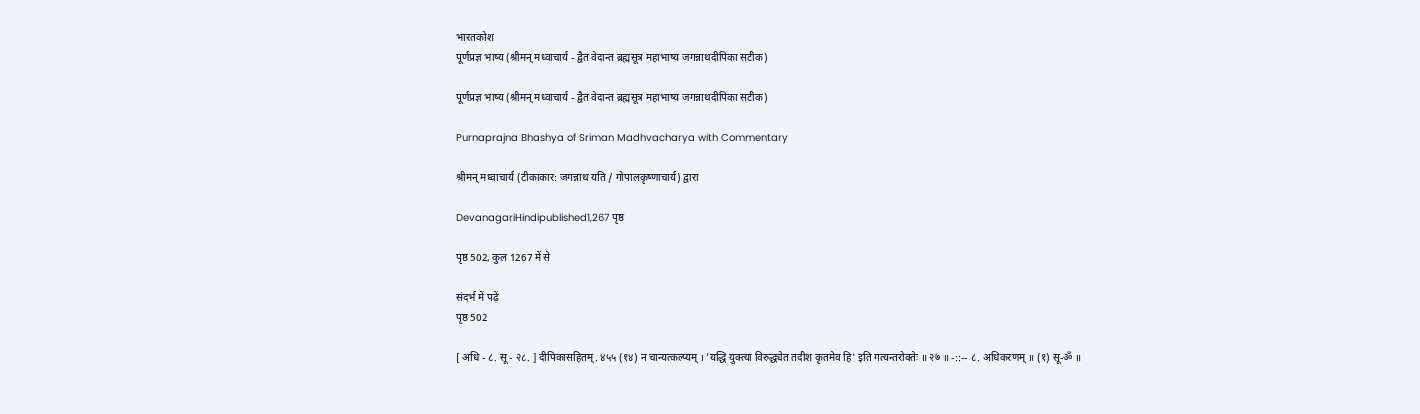भारतकोश
पूर्णप्रज्ञ भाष्य (श्रीमन् मध्वाचार्य - द्वैत वेदान्त ब्रह्मसूत्र महाभाष्य जगन्नाथदीपिका सटीक)

पूर्णप्रज्ञ भाष्य (श्रीमन् मध्वाचार्य - द्वैत वेदान्त ब्रह्मसूत्र महाभाष्य जगन्नाथदीपिका सटीक)

Purnaprajna Bhashya of Sriman Madhvacharya with Commentary

श्रीमन् मध्वाचार्य (टीकाकार: जगन्नाथ यति / गोपालकृष्णाचार्य) द्वारा

DevanagariHindipublished1,267 पृष्ठ

पृष्ठ 502, कुल 1267 में से

संदर्भ में पढ़ें
पृष्ठ 502

[ अधि - ८. सू - २८. ] दीपिकासहितम्. ४५५ (१४) न चान्यत्कल्प्यम् । 'यद्धि युक्त्या विरुद्ध्येत तदीश कृतमेव हि' इति गत्यन्तरोक्तेः ॥ २७ ॥ -::-- ८. अधिकरणम् ॥ (१) सू-ॐ ॥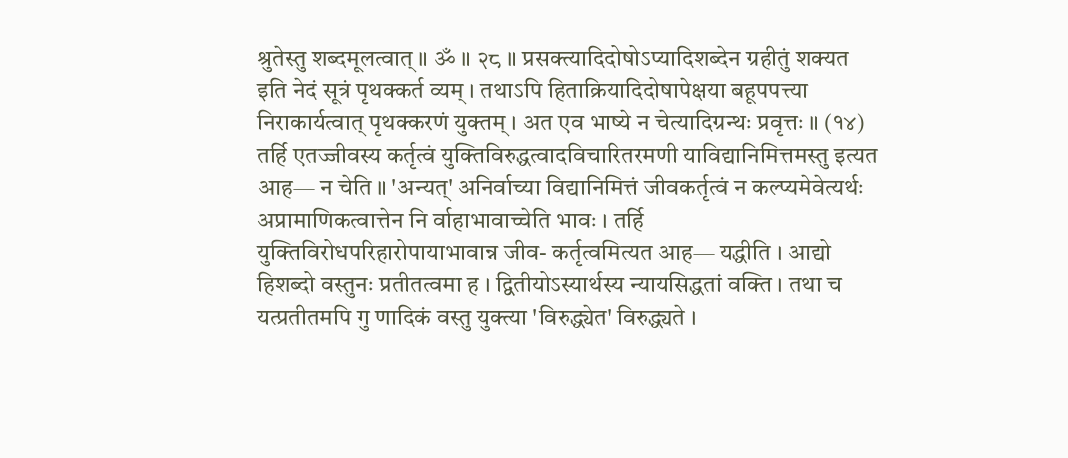श्रुतेस्तु शब्दमूलत्वात् ॥ ॐ ॥ २८ ॥ प्रसक्त्यादिदोषोऽप्यादिशब्देन ग्रहीतुं शक्यत इति नेदं सूत्रं पृथक्कर्त व्यम् । तथाऽपि हिताक्रियादिदोषापेक्षया बहूपपत्त्या निराकार्यत्वात् पृथक्करणं युक्तम् । अत एव भाष्ये न चेत्यादिग्रन्थः प्रवृत्तः ॥ (१४) तर्हि एतज्जीवस्य कर्तृत्वं युक्तिविरुद्धत्वादविचारितरमणी याविद्यानिमित्तमस्तु इत्यत आह— न चेति ॥ 'अन्यत्' अनिर्वाच्या विद्यानिमित्तं जीवकर्तृत्वं न कल्प्यमेवेत्यर्थः अप्रामाणिकत्वात्तेन नि र्वाहाभावाच्चेति भावः । तर्हि युक्तिविरोधपरिहारोपायाभावान्न जीव- कर्तृत्वमित्यत आह— यद्धीति । आद्यो हिशब्दो वस्तुनः प्रतीतत्वमा ह । द्वितीयोऽस्यार्थस्य न्यायसिद्धतां वक्ति । तथा च यत्प्रतीतमपि गु णादिकं वस्तु युक्त्या 'विरुद्ध्येत' विरुद्ध्यते ।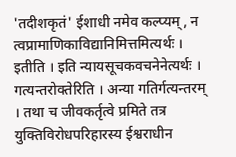'तदीशकृतं' ईशाधी नमेव कल्प्यम्, न त्वप्रामाणिकाविद्यानिमित्तमित्यर्थः । इतीति । इति न्यायसूचकवचनेनेत्यर्थः । गत्यन्तरोक्तेरिति । अन्या गतिर्गत्यन्तरम् । तथा च जीवकर्तृत्वे प्रमिते तत्र युक्तिविरोधपरिहारस्य ईश्वराधीन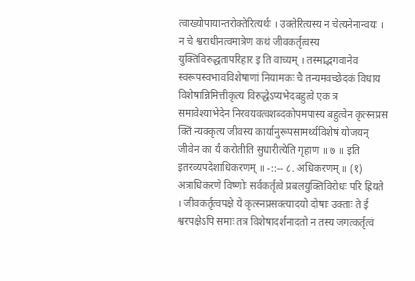त्वाख्योपायान्तरोक्तेरित्यर्थः । उक्तेरित्यस्य न चेत्यनेनान्वयः । न चे श्वराधीनत्वमात्रेण कथं जीवकर्तृत्वस्य युक्तिविरुद्धतापरिहार इ ति वाच्यम् । तस्माद्भगवानेव स्वरूपस्वभावविशेषाणां नियामकः चै तन्यमवच्छेदकं विधाय विशेषान्निमित्तीकृत्य विरुद्धेऽप्यभेदबहुत्वे एक त्र समावेश्याभेदेन निरवयवत्वशब्दकोपमपास्य बहुत्वेन कृत्स्नप्रस क्तिं न्यक्कृत्य जीवस्य कार्यानुरूपसामर्थ्यविशेषं योजयन् जीवेन का र्यं करोतीति सुधारीत्येति गृहाण ॥ ७ ॥ इति इतरव्यपदेशाधिकरणम् ॥ -::-- ८. अधिकरणम् ॥ (१) अत्राधिकरणे विष्णोः सर्वकर्तृत्वे प्रबलयुक्तिविरोधः परि ह्रियते । जीवकर्तृत्वपक्षे ये कृत्स्नप्रसक्त्यादयो दोषाः उक्ताः ते ई श्वरपक्षेऽपि समाः तत्र विशेषादर्शनादतो न तस्य जगत्कर्तृत्वं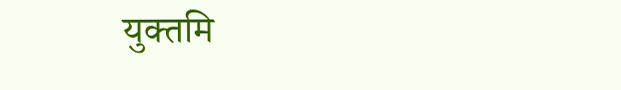युक्तमि